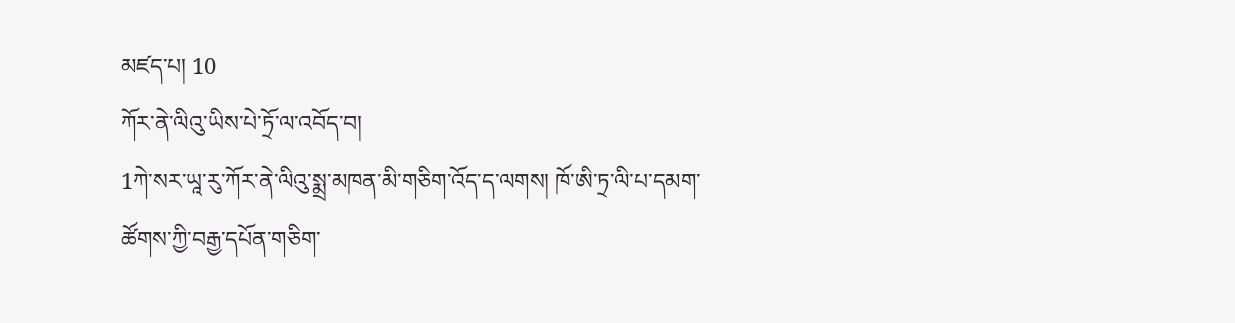མཛད་པ། 10
ཀོར་ནེ་ལིའུ་ཡིས་པེ་ཏྲོ་ལ་འབོད་བ།
1ཀེ་སར་ཡཱ་རུ་ཀོར་ནེ་ལིའུ་སྨྲ་མཁན་མི་གཅིག་འོད་ད་ལགས། ཁོ་ཨི་ཏྲ་ལི་པ་དམག་ཚོགས་ཀྱི་བརྒྱ་དཔོན་གཅིག་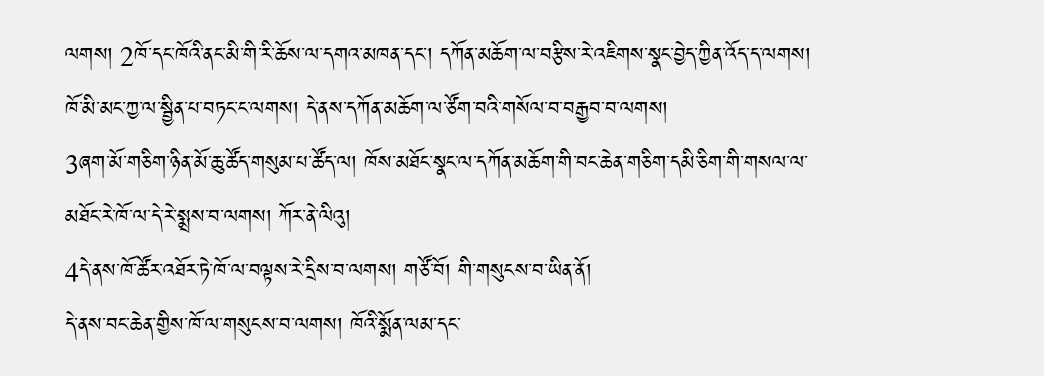ལགས། 2ཁོ་དང་ཁོའི་ནང་མི་གི་རི་ཆོས་ལ་དགའ་མཁན་དང་། དཀོན་མཆོག་ལ་བརྩིས་རེ་འཇིགས་སྣང་བྱེད་ཀྱིན་འོད་ད་ལགས། ཁོ་མི་མང་ཀྱ་ལ་སྦྱིན་པ་བཏང་ང་ལགས། དེ་ནས་དཀོན་མཆོག་ལ་ཙོག་བའི་གསོལ་བ་བརྒྱབ་བ་ལགས།
3ཞག་མོ་གཅིག་ཉིན་མོ་ཆུ་ཚོད་གསུམ་པ་ཚོད་ལ། ཁོས་མཐོང་སྣང་ལ་དཀོན་མཆོག་གི་བང་ཆེན་གཅིག་དམི་ཅིག་གི་གསལ་ལ་མཐོང་རེ་ཁོ་ལ་དེ་རེ་སྨྲས་བ་ལགས། ཀོར་ནེ་ལིའུ།
4དེ་ནས་ཁོ་ཚོར་འཐོར་ཏེ་ཁོ་ལ་བལྟས་རེ་དྲིས་བ་ལགས། གཙོ་བོ། གི་གསུངས་བ་ཡིན་ནོ།
དེ་ནས་བང་ཆེན་གྱིས་ཁོ་ལ་གསུངས་བ་ལགས། ཁོའི་སྨོན་ལམ་དང་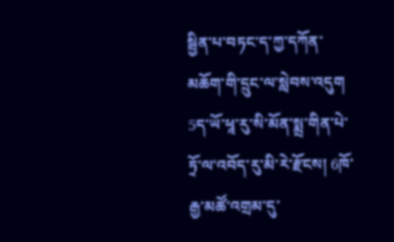སྦྱིན་པ་བཏང་ད་ཀྱ་དཀོན་མཆོག་གི་དྲུང་ལ་སླེབས་འདུག 5ད་ཡོ་ཕཱ་རུ་སི་མོན་སྨྲ་གིན་པེ་ཏྲོ་ལ་འབོད་རུ་མི་རེ་རྫོངས། 6ཁོ་རྒྱ་མཚོ་འགྲམ་དུ་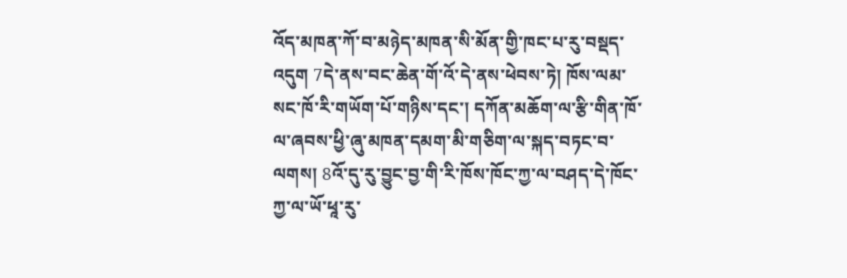འོད་མཁན་ཀོ་བ་མཉེད་མཁན་སི་མོན་གྱི་ཁང་པ་རུ་བསྡད་འདུག 7དེ་ནས་བང་ཆེན་གོ་འོ་དེ་ནས་ཕེབས་ཏེ། ཁོས་ལམ་སང་ཁོ་རི་གཡོག་པོ་གཉིས་དང་། དཀོན་མཆོག་ལ་རྩི་གིན་ཁོ་ལ་ཞབས་ཕྱི་ཞུ་མཁན་དམག་མི་གཅིག་ལ་སྐད་བཏང་བ་ལགས། 8འོ་དུ་རུ་བྱུང་བྱ་གི་རི་ཁོས་ཁོང་ཀྱ་ལ་བཤད་དེ་ཁོང་ཀྱ་ལ་ཡོ་ཕཱ་རུ་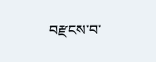བརྫངས་བ་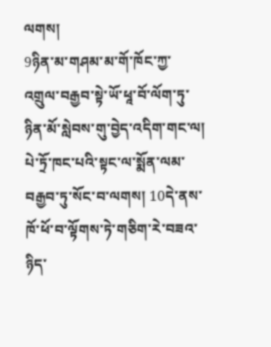ལགས།
9ཉིན་མ་གཤམ་མ་གོ་ཁོང་ཀྱ་འགྲུལ་བརྒྱབ་སྟེ་ཡོ་ཕཱ་བོ་ལོག་ཏུ་ཉིན་མོ་སླེབས་གུ་བྱེད་འདིག་གང་ལ། པེ་ཏྲོ་ཁང་པའི་སྟང་ལ་སྨོན་ལམ་བརྒྱབ་ཏུ་སོང་བ་ལགས། 10དེ་ནས་ཁོ་ཕོ་བ་ལྟོགས་ཏེ་གཅིག་རེ་བཟའ་ཉིད་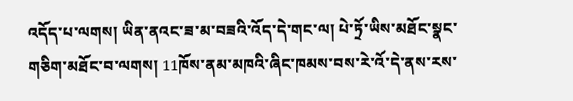འདོད་པ་ལགས། ཡིན་ནའང་ཟ་མ་བཟའི་འོད་དེ་གང་ལ། པེ་ཏྲོ་ཡིས་མཐོང་སྣང་གཅིག་མཐོང་བ་ལགས། 11ཁོས་ནམ་མཁའི་ཞིང་ཁམས་བས་རེ་འོ་དེ་ནས་རས་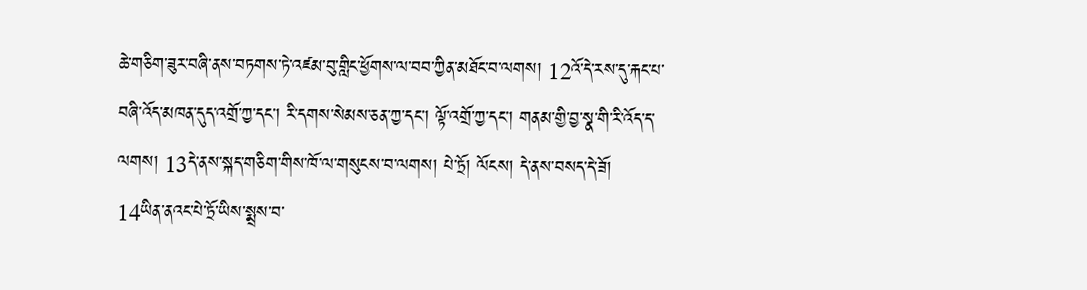ཆེ་གཅིག་ཟུར་བཞི་ནས་བཏགས་ཏེ་འཛམ་བུ་གླིང་ཕྱོགས་ལ་བབ་ཀྱིན་མཐོང་བ་ལགས། 12འོ་དེ་རས་དུ་རྐང་པ་བཞི་འོད་མཁན་དུད་འགྲོ་ཀྱ་དང་། རི་དགས་སེམས་ཅན་ཀྱ་དང་། ལྟོ་འགྲོ་ཀྱ་དང་། གནམ་གྱི་བྱ་སྣ་གི་རི་འོད་ད་ལགས། 13དེ་ནས་སྐད་གཅིག་གིས་ཁོ་ལ་གསུངས་བ་ལགས། པེ་ཏྲོ། ལོངས། དེ་ནས་བསད་དེ་ཟོ།
14ཡིན་ནའང་པེ་ཏྲོ་ཡིས་སྨྲས་བ་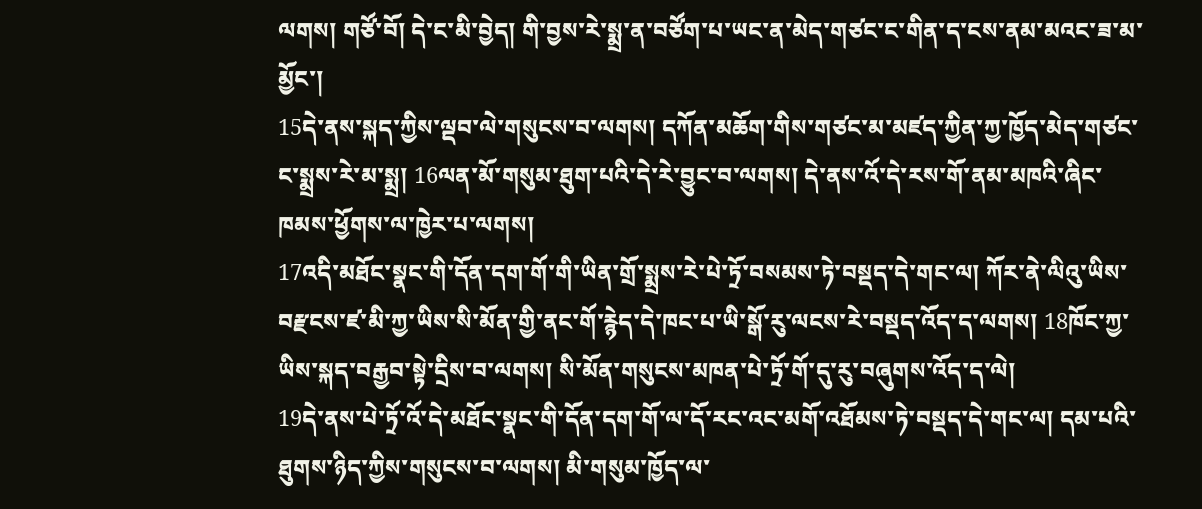ལགས། གཙོ་བོ། དེ་ང་མི་བྱེད། གི་བྱས་རེ་སྨྲ་ན་བཙོག་པ་ཡང་ན་མེད་གཙང་ང་གིན་ད་ངས་ནམ་མའང་ཟ་མ་མྱོང་།
15དེ་ནས་སྐད་ཀྱིས་ལྡབ་ལེ་གསུངས་བ་ལགས། དཀོན་མཆོག་གིས་གཙང་མ་མཛད་ཀྱིན་ཀྱ་ཁྱོད་མེད་གཙང་ང་སྨྲས་རེ་མ་སྨྲ། 16ལན་མོ་གསུམ་ཐུག་པའི་དེ་རེ་བྱུང་བ་ལགས། དེ་ནས་འོ་དེ་རས་གོ་ནམ་མཁའི་ཞིང་ཁམས་ཕྱོགས་ལ་ཁྱེར་པ་ལགས།
17འདི་མཐོང་སྣང་གི་དོན་དག་གོ་གི་ཡིན་གྲོ་སྨྲས་རེ་པེ་ཏྲོ་བསམས་ཏེ་བསྡད་དེ་གང་ལ། ཀོར་ནེ་ལིའུ་ཡིས་བརྫངས་ཛ་མི་ཀྱ་ཡིས་སི་མོན་གྱི་ནང་གོ་རྙེད་དེ་ཁང་པ་ཡི་སྒོ་རུ་ལངས་རེ་བསྡད་འོད་ད་ལགས། 18ཁོང་ཀྱ་ཡིས་སྐད་བརྒྱབ་སྟེ་དྲིས་བ་ལགས། སི་མོན་གསུངས་མཁན་པེ་ཏྲོ་གོ་དུ་རུ་བཞུགས་འོད་ད་ལེ།
19དེ་ནས་པེ་ཏྲོ་འོ་དེ་མཐོང་སྣང་གི་དོན་དག་གོ་ལ་དོ་རང་འང་མགོ་འཐོམས་ཏེ་བསྡད་དེ་གང་ལ། དམ་པའི་ཐུགས་ཉིད་ཀྱིས་གསུངས་བ་ལགས། མི་གསུམ་ཁྱོད་ལ་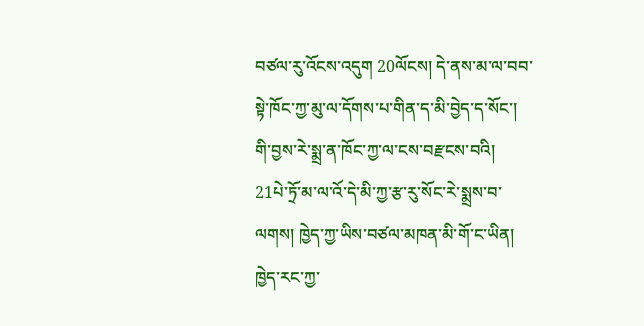བཙལ་རུ་འོངས་འདུག 20ལོངས། དེ་ནས་མ་ལ་བབ་སྟེ་ཁོང་ཀྱ་མུ་ལ་དོགས་པ་གིན་ད་མི་བྱེད་ད་སོང་། གི་བྱས་རེ་སྨྲ་ན་ཁོང་ཀྱ་ལ་ངས་བརྫངས་བའི།
21པེ་ཏྲོ་མ་ལ་འོ་དེ་མི་ཀྱ་རྩ་རུ་སོང་རེ་སྨྲས་བ་ལགས། ཁྱེད་ཀྱ་ཡིས་བཙལ་མཁན་མི་གོ་ང་ཡིན། ཁྱེད་རང་ཀྱ་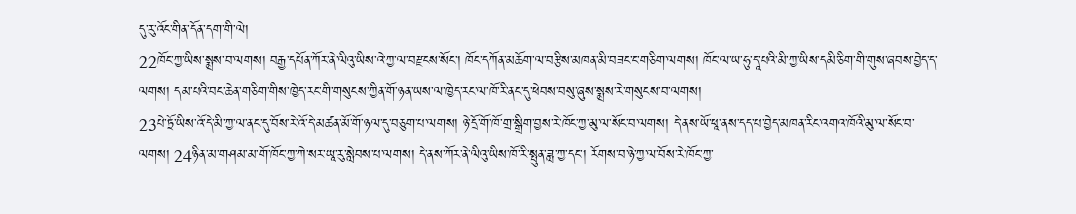དུ་རུ་འོང་གིན་དོན་དག་གི་ལེ།
22ཁོང་ཀྱ་ཡིས་སྨྲས་བ་ལགས། བརྒྱ་དཔོན་ཀོར་ནེ་ལིའུ་ཡིས་འེ་ཀྱ་ལ་བརྫངས་སོང་། ཁོང་དཀོན་མཆོག་ལ་བརྩིས་མཁན་མི་བཟང་ང་གཅིག་ལགས། ཁོང་ལ་ཡ་ཧུ་དཱ་པའི་མི་ཀྱ་ཡིས་དམི་ཅིག་གི་གུས་ཞབས་བྱེད་ད་ལགས། དམ་པའི་བང་ཆེན་གཅིག་གིས་ཁྱེད་རང་གི་གསུངས་ཀྱིན་གོ་ཉན་ཡས་ལ་ཁྱེད་རང་ལ་ཁོ་རི་ནང་དུ་ཕེབས་བསུ་ཞུས་སྨྲས་རེ་གསུངས་བ་ལགས།
23པེ་ཏྲོ་ཡིས་འོ་དེ་མི་ཀྱ་ལ་ནང་དུ་བོས་རེ་འོ་དེ་མཚན་མོ་གོ་ཉལ་དུ་བཅུག་པ་ལགས། ཉེ་དྲོ་གོ་ཁོ་གྲ་སྒྲིག་བྱས་རེ་ཁོང་ཀྱ་མུ་ལ་སོང་བ་ལགས། དེ་ནས་ཡོ་ཕཱ་ནས་དད་པ་བྱེད་མཁན་རིང་འགའ་ཁོའི་མུ་ལ་སོང་བ་ལགས། 24ཉིན་མ་གཤམ་མ་གོ་ཁོང་ཀྱ་ཀེ་སར་ཡཱ་རུ་སླེབས་པ་ལགས། དེ་ནས་ཀོར་ནེ་ལིའུ་ཡིས་ཁོ་རི་སྤུན་ཟླ་ཀྱ་དང་། རོགས་བ་ཉེ་ཀྱ་ལ་བོས་རེ་ཁོང་ཀྱ་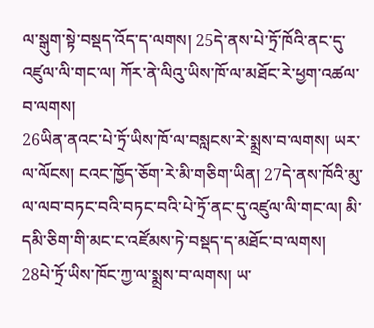ལ་སྒུག་སྟེ་བསྡད་འོད་ད་ལགས། 25དེ་ནས་པེ་ཏྲོ་ཁོའི་ནང་དུ་འཛུལ་ལི་གང་ལ། ཀོར་ནེ་ལིའུ་ཡིས་ཁོ་ལ་མཐོང་རེ་ཕྱག་འཚལ་བ་ལགས།
26ཡིན་ནའང་པེ་ཏྲོ་ཡིས་ཁོ་ལ་བསླངས་རེ་སྨྲས་བ་ལགས། ཡར་ལ་ལོངས། ངའང་ཁྱོད་ཅོག་རེ་མི་གཅིག་ཡིན། 27དེ་ནས་ཁོའི་མུ་ལ་ལབ་བཏང་བའི་བཏང་བའི་པེ་ཏྲོ་ནང་དུ་འཛུལ་ལི་གང་ལ། མི་དམི་ཅིག་གི་མང་ང་འཛོམས་ཏེ་བསྡད་ད་མཐོང་བ་ལགས།
28པེ་ཏྲོ་ཡིས་ཁོང་ཀྱ་ལ་སྨྲས་བ་ལགས། ཡ་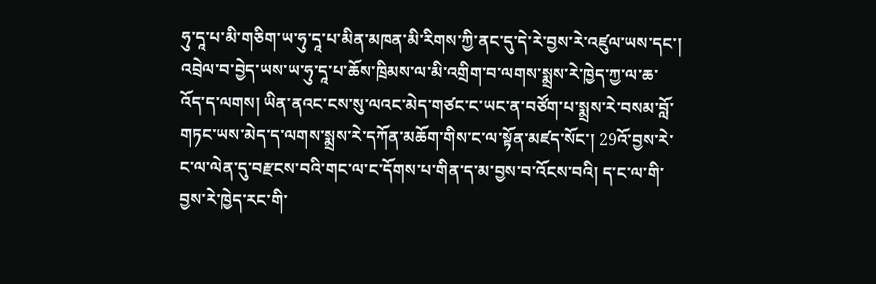ཧུ་དཱ་པ་མི་གཅིག་ཡ་ཧུ་དཱ་པ་མིན་མཁན་མི་རིགས་ཀྱི་ནང་དུ་དེ་རེ་བྱས་རེ་འཛུལ་ཡས་དང་། འབྲེལ་བ་བྱེད་ཡས་ཡ་ཧུ་དཱ་པ་ཆོས་ཁྲིམས་ལ་མི་འགྲིག་བ་ལགས་སྨྲས་རེ་ཁྱེད་ཀྱ་ལ་ཆ་འོད་ད་ལགས། ཡིན་ནའང་ངས་སུ་ལའང་མེད་གཙང་ང་ཡང་ན་བཙོག་པ་སྨྲས་རེ་བསམ་བློ་གཏང་ཡས་མེད་ད་ལགས་སྨྲས་རེ་དཀོན་མཆོག་གིས་ང་ལ་སྟོན་མཛད་སོང་། 29འོ་བྱས་རེ་ང་ལ་ལེན་དུ་བརྫངས་བའི་གང་ལ་ང་དོགས་པ་གིན་ད་མ་བྱས་བ་འོངས་བའི། ད་ང་ལ་གི་བྱས་རེ་ཁྱེད་རང་གི་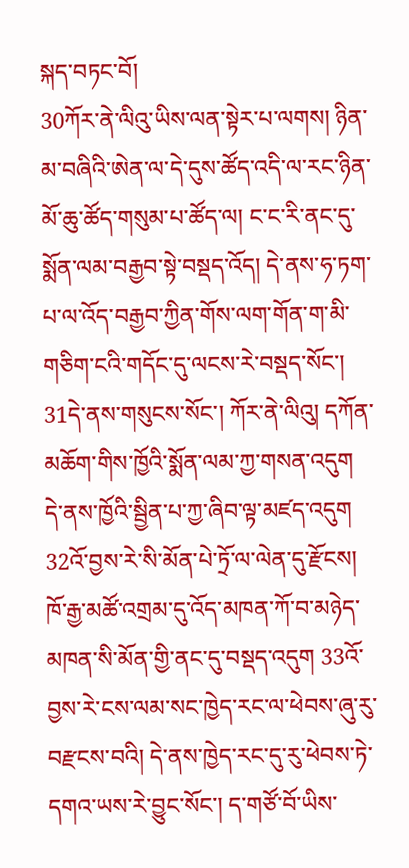སྐད་བཏང་བོ།
30ཀོར་ནེ་ལིའུ་ཡིས་ལན་སྟེར་པ་ལགས། ཉིན་མ་བཞིའི་ཨེན་ལ་དེ་དུས་ཚོད་འདི་ལ་རང་ཉིན་མོ་ཆུ་ཚོད་གསུམ་པ་ཚོད་ལ། ང་ང་རི་ནང་དུ་སྨོན་ལམ་བརྒྱབ་སྟེ་བསྡད་འོད། དེ་ནས་ཧ་ཏག་པ་ལ་འོད་བརྒྱབ་ཀྱིན་གོས་ལག་གོན་ག་མི་གཅིག་ངའི་གདོང་དུ་ལངས་རེ་བསྡད་སོང་། 31དེ་ནས་གསུངས་སོང་། ཀོར་ནེ་ལིའུ། དཀོན་མཆོག་གིས་ཁྱོའི་སྨོན་ལམ་ཀྱ་གསན་འདུག དེ་ནས་ཁྱོའི་སྦྱིན་པ་ཀྱ་ཞིབ་ལྟ་མཛད་འདུག 32འོ་བྱས་རེ་སི་མོན་པེ་ཏྲོ་ལ་ལེན་དུ་རྫོངས། ཁོ་རྒྱ་མཚོ་འགྲམ་དུ་འོད་མཁན་ཀོ་བ་མཉེད་མཁན་སི་མོན་གྱི་ནང་དུ་བསྡད་འདུག 33འོ་བྱས་རེ་ངས་ལམ་སང་ཁྱེད་རང་ལ་ཕེབས་ཞུ་རུ་བརྫངས་བའི། དེ་ནས་ཁྱེད་རང་དུ་རུ་ཕེབས་ཏེ་དགའ་ཡས་རེ་བྱུང་སོང་། ད་གཙོ་བོ་ཡིས་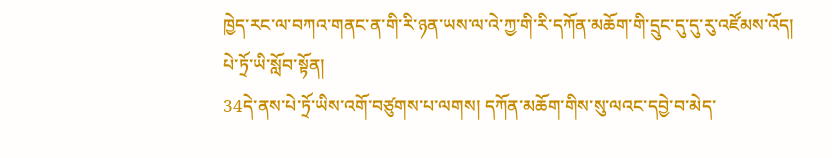ཁྱེད་རང་ལ་བཀའ་གནང་ན་གི་རི་ཉན་ཡས་ལ་འེ་ཀྱ་གི་རི་དཀོན་མཆོག་གི་དྲུང་དུ་དུ་རུ་འཛོམས་འོད།
པེ་ཏྲོ་ཡི་སློབ་སྟོན།
34དེ་ནས་པེ་ཏྲོ་ཡིས་འགོ་བཙུགས་པ་ལགས། དཀོན་མཆོག་གིས་སུ་ལའང་དབྱེ་བ་མེད་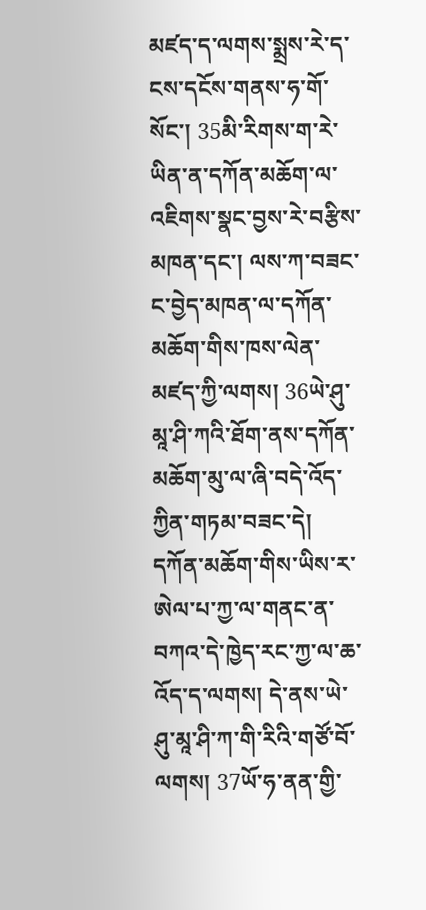མཛད་ད་ལགས་སྨྲས་རེ་ད་ངས་དངོས་གནས་ཧ་གོ་སོང་། 35མི་རིགས་ག་རེ་ཡིན་ན་དཀོན་མཆོག་ལ་འཇིགས་སྣང་བྱས་རེ་བརྩིས་མཁན་དང་། ལས་ཀ་བཟང་ང་བྱེད་མཁན་ལ་དཀོན་མཆོག་གིས་ཁས་ལེན་མཛད་ཀྱི་ལགས། 36ཡེ་ཤུ་མཱ་ཤི་ཀའི་ཐོག་ནས་དཀོན་མཆོག་མུ་ལ་ཞི་བདེ་འོད་ཀྱིན་གཏམ་བཟང་དེ། དཀོན་མཆོག་གིས་ཡིས་ར་ཨེལ་པ་ཀྱ་ལ་གནང་ན་བཀའ་དེ་ཁྱེད་རང་ཀྱ་ལ་ཆ་འོད་ད་ལགས། དེ་ནས་ཡེ་ཤུ་མཱ་ཤི་ཀ་གི་རིའི་གཙོ་བོ་ལགས། 37ཡོ་ཧ་ནན་གྱི་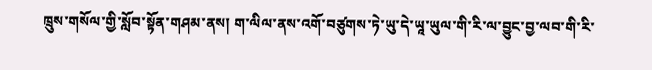ཁྲུས་གསོལ་གྱི་སློབ་སྟོན་གཤམ་ནས། ག་ལིལ་ནས་འགོ་བཙུགས་ཏེ་ཡུ་དེ་ཡཱ་ཡུལ་གི་རི་ལ་བྱུང་བྱ་ལབ་གི་རི་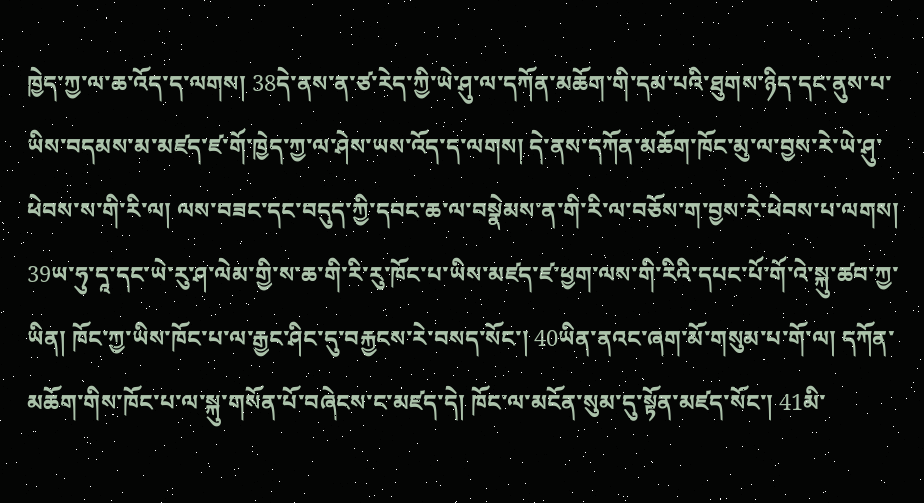ཁྱེད་ཀྱ་ལ་ཆ་འོད་ད་ལགས། 38དེ་ནས་ན་ཙ་རེད་ཀྱི་ཡེ་ཤུ་ལ་དཀོན་མཆོག་གི་དམ་པའི་ཐུགས་ཉིད་དང་ནུས་པ་ཡིས་བདམས་མ་མཛད་ཛ་གོ་ཁྱེད་ཀྱ་ལ་ཤེས་ཡས་འོད་ད་ལགས། དེ་ནས་དཀོན་མཆོག་ཁོང་མུ་ལ་བྱས་རེ་ཡེ་ཤུ་ཕེབས་ས་གི་རི་ལ། ལས་བཟང་དང་བདུད་ཀྱི་དབང་ཆ་ལ་བསྣེམས་ན་གི་རི་ལ་བཅོས་ག་བྱས་རེ་ཕེབས་པ་ལགས། 39ཡ་ཧུ་དཱ་དང་ཡེ་རུ་ཤ་ལེམ་གྱི་ས་ཆ་གི་རི་རུ་ཁོང་པ་ཡིས་མཛད་ཛ་ཕྱག་ལས་གི་རིའི་དཔང་པོ་གོ་འེ་སྐུ་ཚབ་ཀྱ་ཡིན། ཁོང་ཀྱ་ཡིས་ཁོང་པ་ལ་རྒྱང་ཤིང་དུ་བརྐྱངས་རེ་བསད་སོང་། 40ཡིན་ནའང་ཞག་མོ་གསུམ་པ་གོ་ལ། དཀོན་མཆོག་གིས་ཁོང་པ་ལ་སྐུ་གསོན་པོ་བཞེངས་ང་མཛད་དེ། ཁོང་ལ་མངོན་སུམ་དུ་སྟོན་མཛད་སོང་། 41མི་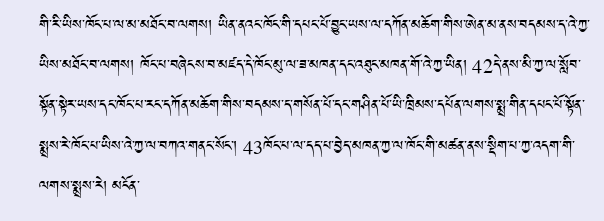གི་རི་ཡིས་ཁོང་པ་ལ་མ་མཐོང་བ་ལགས། ཡིན་ནའང་ཁོང་གི་དཔང་པོ་བྱུང་ཡས་ལ་དཀོན་མཆོག་གིས་ཨེན་མ་ནས་བདམས་ད་འེ་ཀྱ་ཡིས་མཐོང་བ་ལགས། ཁོང་པ་བཞེངས་བ་མཛད་དེ་ཁོང་མུ་ལ་ཟ་མཁན་དང་འཐུང་མཁན་གོ་འེ་ཀྱ་ཡིན། 42དེ་ནས་མི་ཀྱ་ལ་སློབ་སྟོན་སྟེར་ཡས་དང་ཁོང་པ་རང་དཀོན་མཆོག་གིས་བདམས་ད་གསོན་པོ་དང་གཤིན་པོ་ཡི་ཁྲིམས་དཔོན་ལགས་སྨྲ་གིན་དཔང་པོ་སྟོན་སྨྲས་རེ་ཁོང་པ་ཡིས་འེ་ཀྱ་ལ་བཀའ་གནང་སོང་། 43ཁོང་པ་ལ་དད་པ་བྱེད་མཁན་ཀྱ་ལ་ཁོང་གི་མཚན་ནས་སྡིག་པ་ཀྱ་འདག་གི་ལགས་སྨྲས་རེ། མངོན་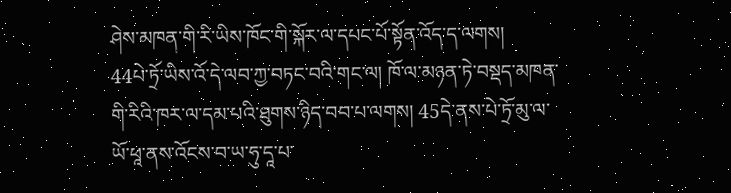ཤེས་མཁན་གི་རི་ཡིས་ཁོང་གི་སྐོར་ལ་དཔང་པོ་སྟོན་འོད་ད་ལགས།
44པེ་ཏྲོ་ཡིས་འོ་དེ་ལབ་ཀྱ་བཏང་བའི་གང་ལ། ཁོ་ལ་མཉན་ཏེ་བསྡད་མཁན་གི་རིའི་ཁར་ལ་དམ་པའི་ཐུགས་ཉིད་བབ་པ་ལགས། 45དེ་ནས་པེ་ཏྲོ་མུ་ལ་ཡོ་ཕཱ་ནས་འོངས་བ་ཡ་ཧུ་དཱ་པ་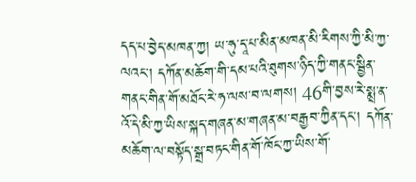དད་པ་བྱེད་མཁན་ཀྱ། ཡ་ཧུ་དཱ་པ་མིན་མཁན་མི་རིགས་ཀྱི་མི་ཀྱ་ལའང་། དཀོན་མཆོག་གི་དམ་པའི་ཐུགས་ཉིད་ཀྱི་གནང་སྦྱིན་གནང་གིན་གོ་མཐོང་རེ་ཧ་ལས་བ་ལགས། 46གི་བྱས་རེ་སྨྲ་ན་འོ་དེ་མི་ཀྱ་ཡིས་སྐད་གཞན་མ་གཞན་མ་བརྒྱབ་ཀྱིན་དང་། དཀོན་མཆོག་ལ་བསྟོད་སྒྲ་བཏང་གིན་གོ་ཁོང་ཀྱ་ཡིས་གོ་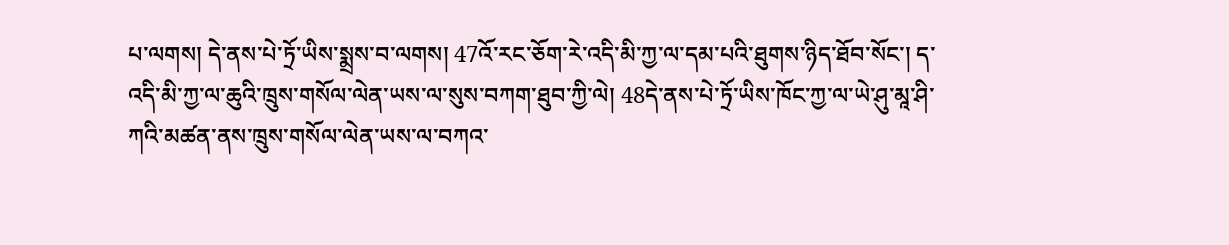པ་ལགས། དེ་ནས་པེ་ཏྲོ་ཡིས་སྨྲས་བ་ལགས། 47འོ་རང་ཅོག་རེ་འདི་མི་ཀྱ་ལ་དམ་པའི་ཐུགས་ཉིད་ཐོབ་སོང་། ད་འདི་མི་ཀྱ་ལ་ཆུའི་ཁྲུས་གསོལ་ལེན་ཡས་ལ་སུས་བཀག་ཐུབ་ཀྱི་ལེ། 48དེ་ནས་པེ་ཏྲོ་ཡིས་ཁོང་ཀྱ་ལ་ཡེ་ཤུ་མཱ་ཤི་ཀའི་མཚན་ནས་ཁྲུས་གསོལ་ལེན་ཡས་ལ་བཀའ་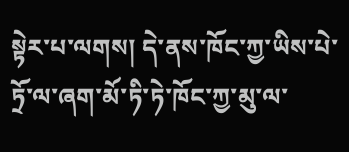སྟེར་པ་ལགས། དེ་ནས་ཁོང་ཀྱ་ཡིས་པེ་ཏྲོ་ལ་ཞག་མོ་ཏི་ཏེ་ཁོང་ཀྱ་མུ་ལ་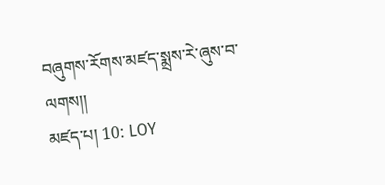བཞུགས་རོགས་མཛད་སྨྲས་རེ་ཞུས་བ་ལགས།།
མཛད་པ། 10: LOY